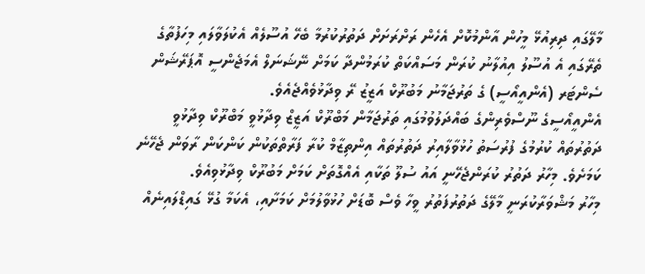މާލޭގައި ދިރިއުޅޭ މީހުން އާންމުކޮށް އެހެން ރަށްރަށަށް ދަތުރުކުރުމާ ބެހޭ އުސޫލެއް އެކުލަވާލައި މިހަފުތާގެ ތެރޭގައި އެ އުސޫލު އިއުލާނު ކުރަން މަސައްކަތް ކުރަމުންދާ ކަމަށް ނޭޝަނަލް އެމަޖެންސީ އޮޕަރޭޝަން ސެންޓަރ (އެންއީއޯސީ) ގެ ތަރުޖަމާނު މަބުރޫކް އަޒީޒު ރޭ ވިދާޅުވެއްޖެއެވެ.
އެންއީއޯސީގެ ނޫސްވެރިންގެ ބައްދަލުވުމުގައި ތަރުޖަމާން މަބްރޫކް އަޒީޒް ވިދާޅުވީ މަބްރޫކް ވިދާޅުވީ ދަތުރުތައް ކުރުމުގެ ފުރުސަތު ހުޅުވާލާއިރު ދަތުރުތައް އިންތިޒާމް ކުރާ ފަރާތްތަކުން ކަންކަން ރާވަން ޖެހޭނެ ކަމަށެވެ. މިހާރު ދަތުރު ކުރަންޖެހޭނީ އައު ސުލޫ ތަކާއި އެއްގޮތަށް ކަމަށް މަބުރޫކް ވިދާޅުވިއެވެ.
މިހާރު މަޝްވަރާކުރަނީ މާލޭގެ ދަތުރުފަތުރު ވީހާ ވެސް ބޮޑަށް ހުޅުވާލުމަށް ކަމަށާއި، އެކަމާ ގުޅޭ ގައިޑްލައިނެއް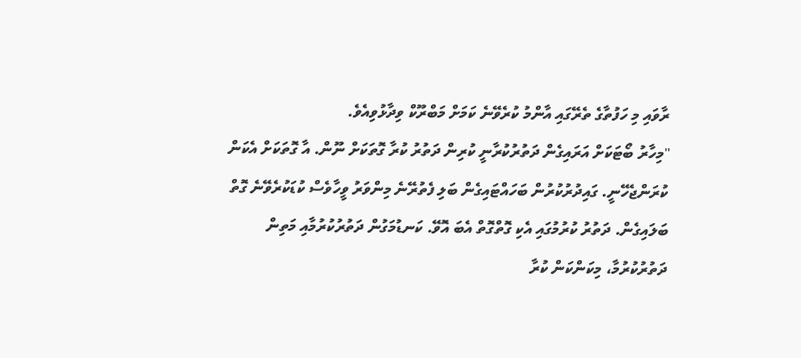ރާވައި މި ހަފުތާގެ ތެރޭގައި އާންމު ކުރެވޭނެ ކަމަށް މަބްރޫކް ވިދާޅުވިއެވެ.
"މިހާރު ބޯޓަކަށް އަރައިގެން ދަތުރުކުރާނީ ކުރިން ދަތުރު ކުރާ ގޮތަކަށް ނޫން. އާ ގޮތަކަށް އެކަން ކުރަންޖެހޭނީ. ގައިދުރުކުރުން ބަހައްޓައިގެން ބަލި ފެތުރޭނެ މިންވަރު ވީހާވެސް ކުޑަކުރެވޭނެ ގޮތް ބަލައިގެން. ދަތުރު ކުރުމުގައި އެކި ގޮތްގޮތް އެބަ އޮވޭ. ކަނޑުމަގުން ދަތުރުކުރުމާއި މަތިން ދަތުރުކުރުމާ، މިކަންކަން ކުރާ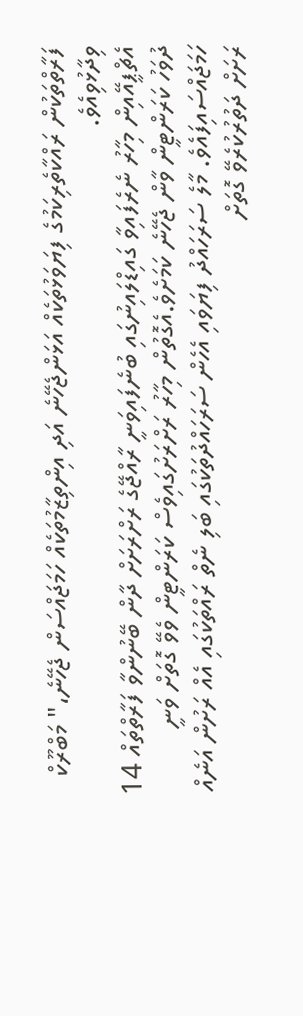ފަރާތްތަކުން ރައްކާތެރިކަމުގެ ފިޔަވަޅުތަކެއް އަޅަންޖެހޭނެ އަދި އިންތިޒާމުތަކެއް ހަމަޖައްސަން ޖެހޭނެ،" މަބްރޫކް ވިދާޅުވިއެވެ.
އެޗްޕީއޭއިން މިހާރު ނެރެފައިވާ ގައިޑްލައިނުގައި ބުނެފައިވަނީ ރާއްޖޭގެ ރަށްރަށަށް ދާން ބޭނުންވާ ފަރާތްތައް 14 ދުވަހު ކަރަންޓީން ވާން ޖެހޭނެ ކަމަށެވެ.އެގޮތުން މިހާރު ރަށްރަށުގައިވެސް ކަރަންޓީން ވެވޭ ގޮތަށް ވަނީ ހަމަޖައްސައިފައެވެ. މާލެ ސަރަހައްދު ފިޔަވައި އެހެން ސަރަހައްދުތަކުގައި ބަލި ނެތް ރައްތަކުގައި އެއް ރަށުން އަނެއް ރަށަށް ދަތުރުކުރެވޭ ގޮތަށް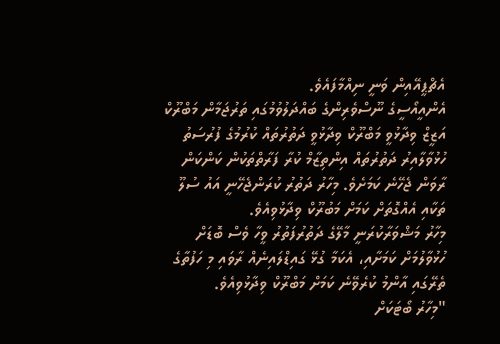އެޗްޕީއޭއިން ވަނީ ނިއްމާފައެވެ.
އެންއީއޯސީގެ ނޫސްވެރިންގެ ބައްދަލުވުމުގައި ތަރުޖަމާން މަބްރޫކް އަޒީޒް ވިދާޅުވީ މަބްރޫކް ވިދާޅުވީ ދަތުރުތައް ކުރުމުގެ ފުރުސަތު ހުޅުވާލާއިރު ދަތުރުތައް އިންތިޒާމް ކުރާ ފަރާތްތަކުން ކަންކަން ރާވަން ޖެހޭނެ ކަމަށެވެ. މިހާރު ދަތުރު ކުރަންޖެހޭނީ އައު ސުލޫ ތަކާއި އެއްގޮތަށް ކަމަށް މަބުރޫކް ވިދާޅުވިއެވެ.
މިހާރު މަޝްވަރާކުރަނީ މާލޭގެ ދަތުރުފަތުރު ވީހާ ވެސް ބޮޑަށް ހުޅުވާލުމަށް ކަމަށާއި، އެކަމާ ގުޅޭ ގައިޑްލައިނެއް ރާވައި މި ހަފުތާގެ ތެރޭގައި އާންމު ކުރެވޭނެ ކަމަށް މަބްރޫކް ވިދާޅުވިއެވެ.
"މިހާރު ބޯޓަކަށް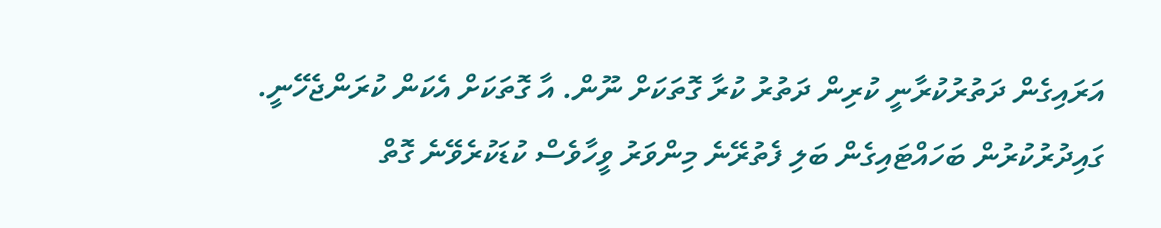އަރައިގެން ދަތުރުކުރާނީ ކުރިން ދަތުރު ކުރާ ގޮތަކަށް ނޫން. އާ ގޮތަކަށް އެކަން ކުރަންޖެހޭނީ. ގައިދުރުކުރުން ބަހައްޓައިގެން ބަލި ފެތުރޭނެ މިންވަރު ވީހާވެސް ކުޑަކުރެވޭނެ ގޮތް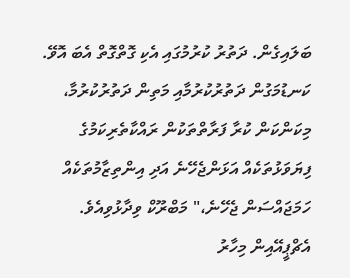ބަލައިގެން. ދަތުރު ކުރުމުގައި އެކި ގޮތްގޮތް އެބަ އޮވޭ. ކަނޑުމަގުން ދަތުރުކުރުމާއި މަތިން ދަތުރުކުރުމާ، މިކަންކަން ކުރާ ފަރާތްތަކުން ރައްކާތެރިކަމުގެ ފިޔަވަޅުތަކެއް އަޅަންޖެހޭނެ އަދި އިންތިޒާމުތަކެއް ހަމަޖައްސަން ޖެހޭނެ،" މަބްރޫކް ވިދާޅުވިއެވެ.
އެޗްޕީއޭއިން މިހާރު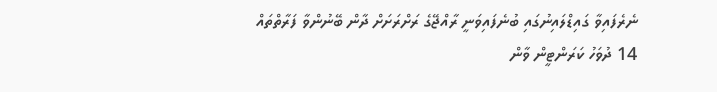ނެރެފައިވާ ގައިޑްލައިނުގައި ބުނެފައިވަނީ ރާއްޖޭގެ ރަށްރަށަށް ދާން ބޭނުންވާ ފަރާތްތައް 14 ދުވަހު ކަރަންޓީން ވާން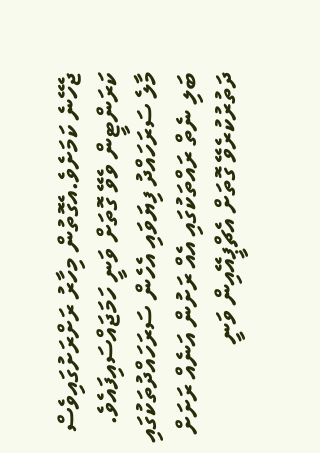ޖެހޭނެ ކަމަށެވެ.އެގޮތުން މިހާރު ރަށްރަށުގައިވެސް ކަރަންޓީން ވެވޭ ގޮތަށް ވަނީ ހަމަޖައްސައިފައެވެ. މާލެ ސަރަހައްދު ފިޔަވައި އެހެން ސަރަހައްދުތަކުގައި ބަލި ނެތް ރައްތަކުގައި އެއް ރަށުން އަނެއް ރަށަށް ދަތުރުކުރެވޭ ގޮތަށް އެޗްޕީއޭއިން ވަނީ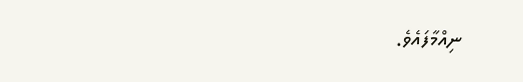ނިއްމާފައެވެ.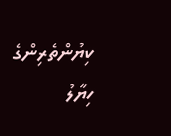ކިޔުންތެރިންގެ ހިޔާލު